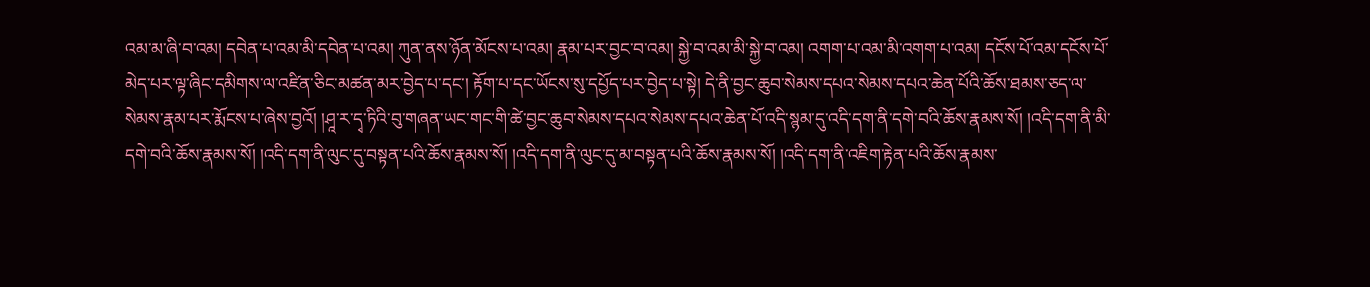འམ་མ་ཞི་བ་འམ། དབེན་པ་འམ་མི་དབེན་པ་འམ། ཀུན་ནས་ཉོན་མོངས་པ་འམ། རྣམ་པར་བྱང་བ་འམ། སྐྱེ་བ་འམ་མི་སྐྱེ་བ་འམ། འགག་པ་འམ་མི་འགག་པ་འམ། དངོས་པོ་འམ་དངོས་པོ་མེད་པར་ལྟ་ཞིང་དམིགས་ལ་འཛིན་ཅིང་མཚན་མར་བྱེད་པ་དང་། རྟོག་པ་དང་ཡོངས་སུ་དཔྱོད་པར་བྱེད་པ་སྟེ། དེ་ནི་བྱང་ཆུབ་སེམས་དཔའ་སེམས་དཔའ་ཆེན་པོའི་ཆོས་ཐམས་ཅད་ལ་སེམས་རྣམ་པར་རྨོངས་པ་ཞེས་བྱའོ། །ཤཱ་ར་དྭ་ཏིའི་བུ་གཞན་ཡང་གང་གི་ཚེ་བྱང་ཆུབ་སེམས་དཔའ་སེམས་དཔའ་ཆེན་པོ་འདི་སྙམ་དུ་འདི་དག་ནི་དགེ་བའི་ཆོས་རྣམས་སོ། །འདི་དག་ནི་མི་དགེ་བའི་ཆོས་རྣམས་སོ། །འདི་དག་ནི་ལུང་དུ་བསྟན་པའི་ཆོས་རྣམས་སོ། །འདི་དག་ནི་ལུང་དུ་མ་བསྟན་པའི་ཆོས་རྣམས་སོ། །འདི་དག་ནི་འཇིག་རྟེན་པའི་ཆོས་རྣམས་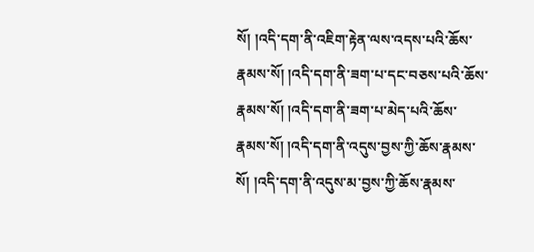སོ། །འདི་དག་ནི་འཇིག་རྟེན་ལས་འདས་པའི་ཆོས་རྣམས་སོ། །འདི་དག་ནི་ཟག་པ་དང་བཅས་པའི་ཆོས་རྣམས་སོ། །འདི་དག་ནི་ཟག་པ་མེད་པའི་ཆོས་རྣམས་སོ། །འདི་དག་ནི་འདུས་བྱས་ཀྱི་ཆོས་རྣམས་སོ། །འདི་དག་ནི་འདུས་མ་བྱས་ཀྱི་ཆོས་རྣམས་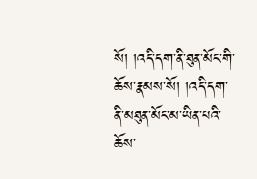སོ། །འདི་དག་ནི་ཐུན་མོང་གི་ཆོས་རྣམས་སོ། །འདི་དག་ནི་མཐུན་མོང་མ་ཡིན་པའི་ཆོས་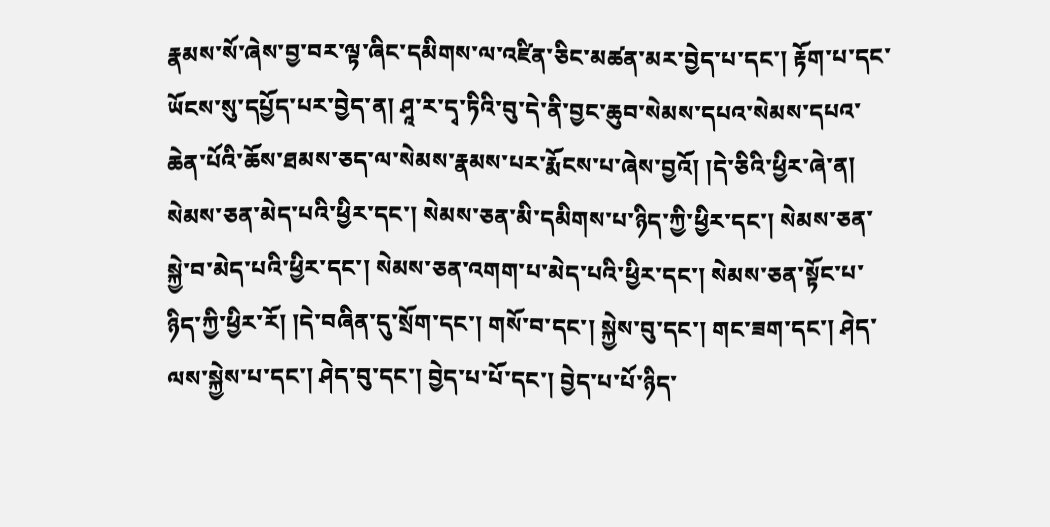རྣམས་སོ་ཞེས་བྱ་བར་ལྟ་ཞིང་དམིགས་ལ་འཛིན་ཅིང་མཚན་མར་བྱེད་པ་དང་། རྟོག་པ་དང་ཡོངས་སུ་དཔྱོད་པར་བྱེད་ན། ཤཱ་ར་དྭ་ཏིའི་བུ་དེ་ནི་བྱང་ཆུབ་སེམས་དཔའ་སེམས་དཔའ་ཆེན་པོའི་ཆོས་ཐམས་ཅད་ལ་སེམས་རྣམས་པར་རྨོངས་པ་ཞེས་བྱའོ། །དེ་ཅིའི་ཕྱིར་ཞེ་ན། སེམས་ཅན་མེད་པའི་ཕྱིར་དང་། སེམས་ཅན་མི་དམིགས་པ་ཉིད་ཀྱི་ཕྱིར་དང་། སེམས་ཅན་སྐྱེ་བ་མེད་པའི་ཕྱིར་དང་། སེམས་ཅན་འགག་པ་མེད་པའི་ཕྱིར་དང་། སེམས་ཅན་སྟོང་པ་ཉིད་ཀྱི་ཕྱིར་རོ། །དེ་བཞིན་དུ་སྲོག་དང་། གསོ་བ་དང་། སྐྱེས་བུ་དང་། གང་ཟག་དང་། ཤེད་ལས་སྐྱེས་པ་དང་། ཤེད་བུ་དང་། བྱེད་པ་པོ་དང་། བྱེད་པ་པོ་ཉིད་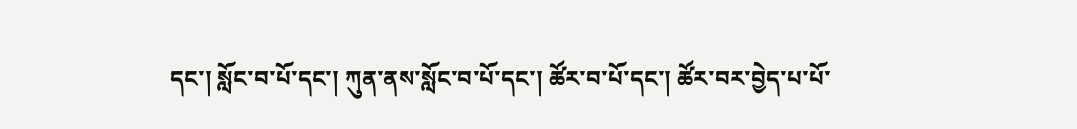དང་། སློང་བ་པོ་དང་། ཀུན་ནས་སློང་བ་པོ་དང་། ཚོར་བ་པོ་དང་། ཚོར་བར་བྱེད་པ་པོ་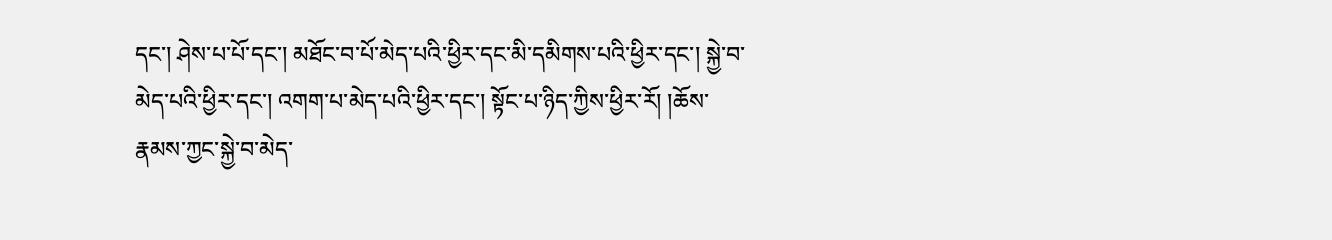དང་། ཤེས་པ་པོ་དང་། མཐོང་བ་པོ་མེད་པའི་ཕྱིར་དང་མི་དམིགས་པའི་ཕྱིར་དང་། སྐྱེ་བ་མེད་པའི་ཕྱིར་དང་། འགག་པ་མེད་པའི་ཕྱིར་དང་། སྟོང་པ་ཉིད་ཀྱིས་ཕྱིར་རོ། །ཆོས་རྣམས་ཀྱང་སྐྱེ་བ་མེད་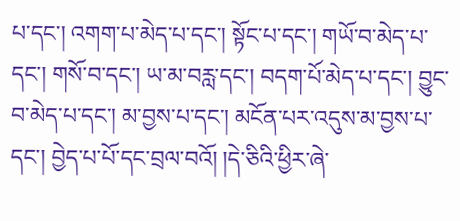པ་དང་། འགག་པ་མེད་པ་དང་། སྟོང་པ་དང་། གཡོ་བ་མེད་པ་དང་། གསོ་བ་དང་། ཡ་མ་བརླ་དང་། བདག་པོ་མེད་པ་དང་། བྱུང་བ་མེད་པ་དང་། མ་བྱས་པ་དང་། མངོན་པར་འདུས་མ་བྱས་པ་དང་། བྱེད་པ་པོ་དང་བྲལ་བའོ། །དེ་ཅིའི་ཕྱིར་ཞེ་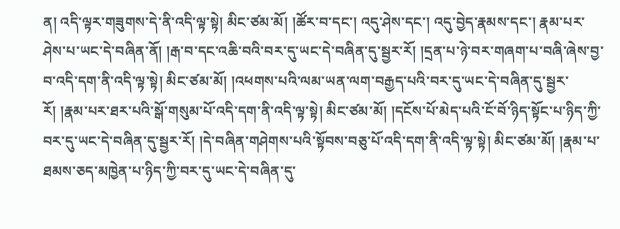ན། འདི་ལྟར་གཟུགས་དེ་ནི་འདི་ལྟ་སྟེ། མིང་ཙམ་མོ། །ཚོར་བ་དང་། འདུ་ཤེས་དང་། འདུ་བྱེད་རྣམས་དང་། རྣམ་པར་ཤེས་པ་ཡང་དེ་བཞིན་ནོ། །རྒ་བ་དང་འཆི་བའི་བར་དུ་ཡང་དེ་བཞིན་དུ་སྦྱར་རོ། །དྲན་པ་ཉེ་བར་གཞག་པ་བཞི་ཞེས་བྱ་བ་འདི་དག་ནི་འདི་ལྟ་སྟེ། མིང་ཙམ་མོ། །འཕགས་པའི་ལམ་ཡན་ལག་བརྒྱད་པའི་བར་དུ་ཡང་དེ་བཞིན་དུ་སྦྱར་རོ། །རྣམ་པར་ཐར་པའི་སྒོ་གསུམ་པོ་འདི་དག་ནི་འདི་ལྟ་སྟེ། མིང་ཙམ་མོ། །དངོས་པོ་མེད་པའི་ངོ་བོ་ཉིད་སྟོང་པ་ཉིད་ཀྱི་བར་དུ་ཡང་དེ་བཞིན་དུ་སྦྱར་རོ། །དེ་བཞིན་གཤེགས་པའི་སྟོབས་བཅུ་པོ་འདི་དག་ནི་འདི་ལྟ་སྟེ། མིང་ཙམ་མོ། །རྣམ་པ་ཐམས་ཅད་མཁྱེན་པ་ཉིད་ཀྱི་བར་དུ་ཡང་དེ་བཞིན་དུ་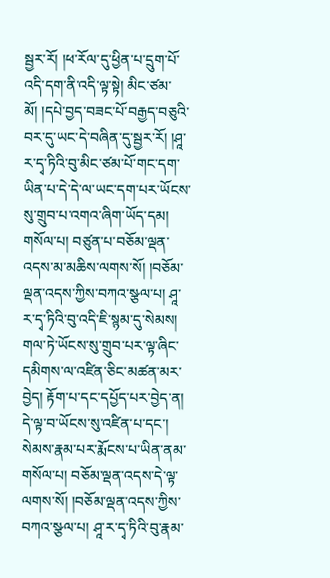སྦྱར་རོ། །ཕ་རོལ་དུ་ཕྱིན་པ་དྲུག་པོ་འདི་དག་ནི་འདི་ལྟ་སྟེ། མིང་ཙམ་མོ། །དཔེ་བྱད་བཟང་པོ་བརྒྱད་བཅུའི་བར་དུ་ཡང་དེ་བཞིན་དུ་སྦྱར་རོ། །ཤཱ་ར་དྭ་ཏིའི་བུ་མིང་ཙམ་པོ་གང་དག་ཡིན་པ་དེ་དེ་ལ་ཡང་དག་པར་ཡོངས་སུ་གྲུབ་པ་འགའ་ཞིག་ཡོད་དམ། གསོལ་པ། བཙུན་པ་བཅོམ་ལྡན་འདས་མ་མཆིས་ལགས་སོ། །བཅོམ་ལྡན་འདས་ཀྱིས་བཀའ་སྩལ་པ། ཤཱ་ར་དྭ་ཏིའི་བུ་འདི་ཇི་སྙམ་དུ་སེམས། གལ་ཏེ་ཡོངས་སུ་གྲུབ་པར་ལྟ་ཞིང་དམིགས་ལ་འཛིན་ཅིང་མཚན་མར་བྱེད། རྟོག་པ་དང་དཔྱོད་པར་བྱེད་ན། དེ་ལྟ་བ་ཡོངས་སུ་འཛིན་པ་དང་། སེམས་རྣམ་པར་རྨོངས་པ་ཡིན་ནམ་གསོལ་པ། བཅོམ་ལྡན་འདས་དེ་ལྟ་ལགས་སོ། །བཅོམ་ལྡན་འདས་ཀྱིས་བཀའ་སྩལ་པ། ཤཱ་ར་དྭ་ཏིའི་བུ་རྣམ་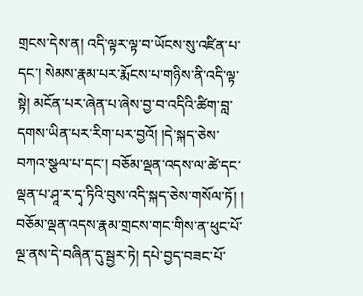གྲངས་དེས་ན། འདི་ལྟར་ལྟ་བ་ཡོངས་སུ་འཛིན་པ་དང་། སེམས་རྣམ་པར་རྨོངས་པ་གཉིས་ནི་འདི་ལྟ་སྟེ། མངོན་པར་ཞེན་པ་ཞེས་བྱ་བ་འདིའི་ཚིག་བླ་དགས་ཡིན་པར་རིག་པར་བྱའོ། །དེ་སྐད་ཅེས་བཀའ་སྩལ་པ་དང་། བཅོམ་ལྡན་འདས་ལ་ཚེ་དང་ལྡན་པ་ཤཱ་ར་དྭ་ཏིའི་བུས་འདི་སྐད་ཅེས་གསོལ་ཏོ། ། བཅོམ་ལྡན་འདས་རྣམ་གྲངས་གང་གིས་ན་ཕུང་པོ་ལྔ་ནས་དེ་བཞིན་དུ་སྦྱར་ཏེ། དཔེ་བྱད་བཟང་པོ་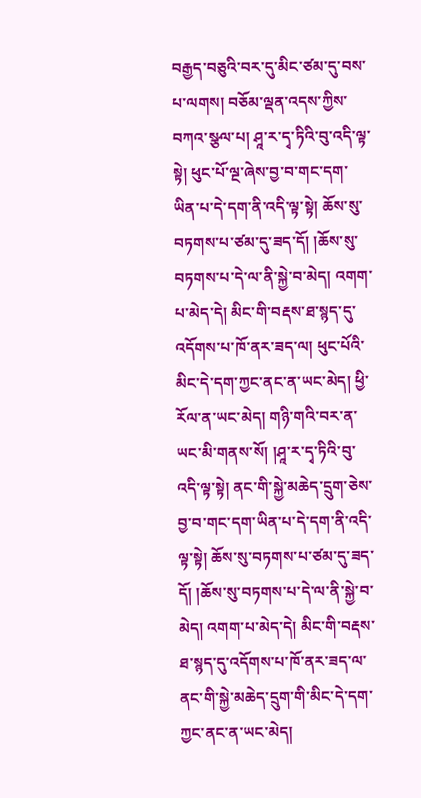བརྒྱད་བཅུའི་བར་དུ་མིང་ཙམ་དུ་བས་པ་ལགས། བཅོམ་ལྡན་འདས་ཀྱིས་བཀའ་སྩལ་པ། ཤཱ་ར་དྭ་ཏིའི་བུ་འདི་ལྟ་སྟེ། ཕུང་པོ་ལྔ་ཞེས་བྱ་བ་གང་དག་ཡིན་པ་དེ་དག་ནི་འདི་ལྟ་སྟེ། ཆོས་སུ་བཏགས་པ་ཙམ་དུ་ཟད་དོ། །ཆོས་སུ་བཏགས་པ་དེ་ལ་ནི་སྐྱེ་བ་མེད། འགག་པ་མེད་དེ། མིང་གི་བརྡས་ཐ་སྙད་དུ་འདོགས་པ་ཁོ་ནར་ཟད་ལ། ཕུང་པོའི་མིང་དེ་དག་ཀྱང་ནང་ན་ཡང་མེད། ཕྱི་རོལ་ན་ཡང་མེད། གཉི་གའི་བར་ན་ཡང་མི་གནས་སོ། །ཤཱ་ར་དྭ་ཏིའི་བུ་འདི་ལྟ་སྟེ། ནང་གི་སྐྱེ་མཆེད་དྲུག་ཅེས་བྱ་བ་གང་དག་ཡིན་པ་དེ་དག་ནི་འདི་ལྟ་སྟེ། ཆོས་སུ་བཏགས་པ་ཙམ་དུ་ཟད་དོ། །ཆོས་སུ་བཏགས་པ་དེ་ལ་ནི་སྐྱེ་བ་མེད། འགག་པ་མེད་དེ། མིང་གི་བརྡས་ཐ་སྙད་དུ་འདོགས་པ་ཁོ་ནར་ཟད་ལ་ནང་གི་སྐྱེ་མཆེད་དྲུག་གི་མིང་དེ་དག་ཀྱང་ནང་ན་ཡང་མེད།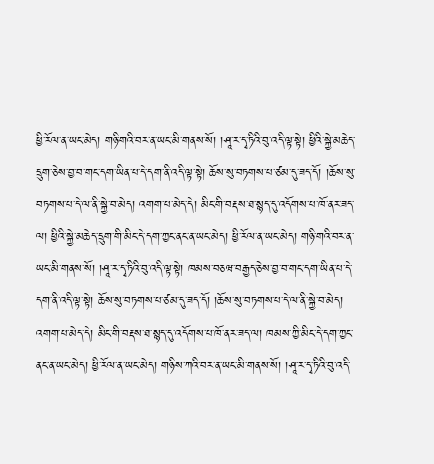ཕྱི་རོལ་ན་ཡང་མེད། གཉི་གའི་བར་ན་ཡང་མི་གནས་སོ། །ཤཱ་ར་དྭ་ཏིའི་བུ་འདི་ལྟ་སྟེ། ཕྱིའི་སྐྱེ་མཆེད་དྲུག་ཅེས་བྱ་བ་གང་དག་ཡིན་པ་དེ་དག་ནི་འདི་ལྟ་སྟེ། ཆོས་སུ་བཏགས་པ་ཙམ་དུ་ཟད་དོ། །ཆོས་སུ་བཏགས་པ་དེ་ལ་ནི་སྐྱེ་བ་མེད། འགག་པ་མེད་དེ། མིང་གི་བརྡས་ཐ་སྙད་དུ་འདོགས་པ་ཁོ་ནར་ཟད་ལ། ཕྱིའི་སྐྱེ་མཆེད་དྲུག་གི་མིང་དེ་དག་ཀྱང་ནང་ན་ཡང་མེད། ཕྱི་རོལ་ན་ཡང་མེད། གཉི་གའི་བར་ན་ཡང་མི་གནས་སོ། །ཤཱ་ར་དྭ་ཏིའི་བུ་འདི་ལྟ་སྟེ། ཁམས་བཅཝ་བརྒྱད་ཅེས་བྱ་བ་གང་དག་ཡིན་པ་དེ་དག་ནི་འདི་ལྟ་སྟེ། ཆོས་སུ་བཏགས་པ་ཙམ་དུ་ཟད་དོ། །ཆོས་སུ་བཏགས་པ་དེ་ལ་ནི་སྐྱེ་བ་མེད། འགག་པ་མེད་དེ། མིང་གི་བརྡས་ཐ་སྙད་དུ་འདོགས་པ་ཁོ་ནར་ཟད་ལ། ཁམས་ཀྱི་མིང་དེ་དག་ཀྱང་ནང་ན་ཡང་མེད། ཕྱི་རོལ་ན་ཡང་མེད། གཉིས་ཀའི་བར་ན་ཡང་མི་གནས་སོ། །ཤཱ་ར་དྭ་ཏིའི་བུ་འདི་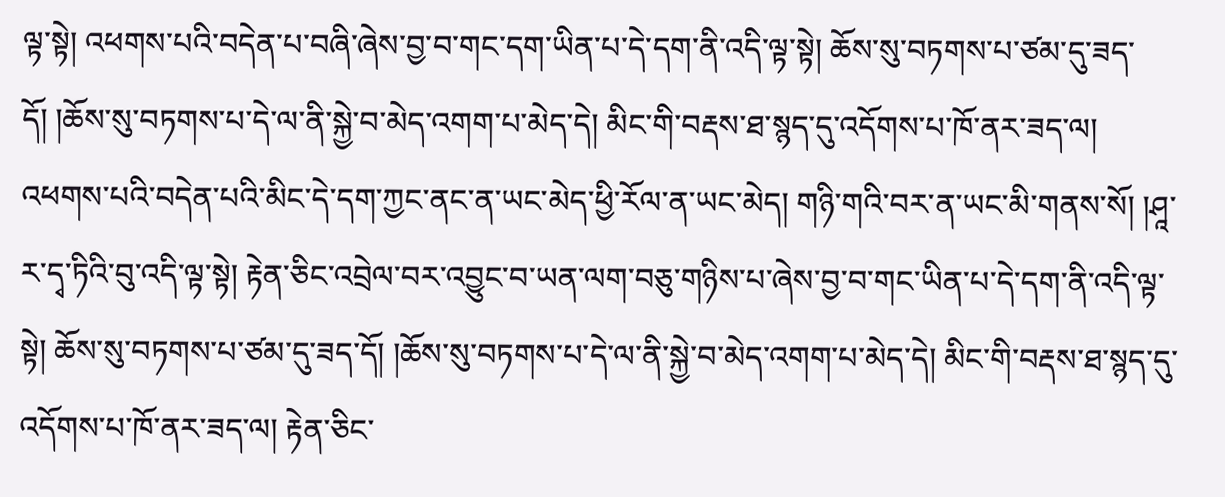ལྟ་སྟེ། འཕགས་པའི་བདེན་པ་བཞི་ཞེས་བྱ་བ་གང་དག་ཡིན་པ་དེ་དག་ནི་འདི་ལྟ་སྟེ། ཆོས་སུ་བཏགས་པ་ཙམ་དུ་ཟད་དོ། །ཆོས་སུ་བཏགས་པ་དེ་ལ་ནི་སྐྱེ་བ་མེད་འགག་པ་མེད་དེ། མིང་གི་བརྡས་ཐ་སྙད་དུ་འདོགས་པ་ཁོ་ནར་ཟད་ལ། འཕགས་པའི་བདེན་པའི་མིང་དེ་དག་ཀྱང་ནང་ན་ཡང་མེད་ཕྱི་རོལ་ན་ཡང་མེད། གཉི་གའི་བར་ན་ཡང་མི་གནས་སོ། །ཤཱ་ར་དྭ་ཏིའི་བུ་འདི་ལྟ་སྟེ། རྟེན་ཅིང་འབྲེལ་བར་འབྱུང་བ་ཡན་ལག་བཅུ་གཉིས་པ་ཞེས་བྱ་བ་གང་ཡིན་པ་དེ་དག་ནི་འདི་ལྟ་སྟེ། ཆོས་སུ་བཏགས་པ་ཙམ་དུ་ཟད་དོ། །ཆོས་སུ་བཏགས་པ་དེ་ལ་ནི་སྐྱེ་བ་མེད་འགག་པ་མེད་དེ། མིང་གི་བརྡས་ཐ་སྙད་དུ་འདོགས་པ་ཁོ་ནར་ཟད་ལ། རྟེན་ཅིང་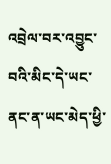འབྲེལ་བར་འབྱུང་བའི་མིང་དེ་ཡང་ནང་ན་ཡང་མེད་ཕྱི་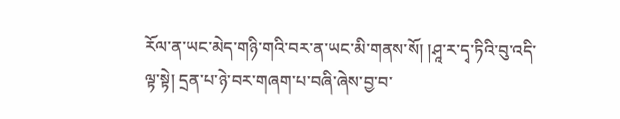རོལ་ན་ཡང་མེད་གཉི་གའི་བར་ན་ཡང་མི་གནས་སོ། །ཤཱ་ར་དྭ་ཏིའི་བུ་འདི་ལྟ་སྟེ། དྲན་པ་ཉེ་བར་གཞག་པ་བཞི་ཞེས་བྱ་བ་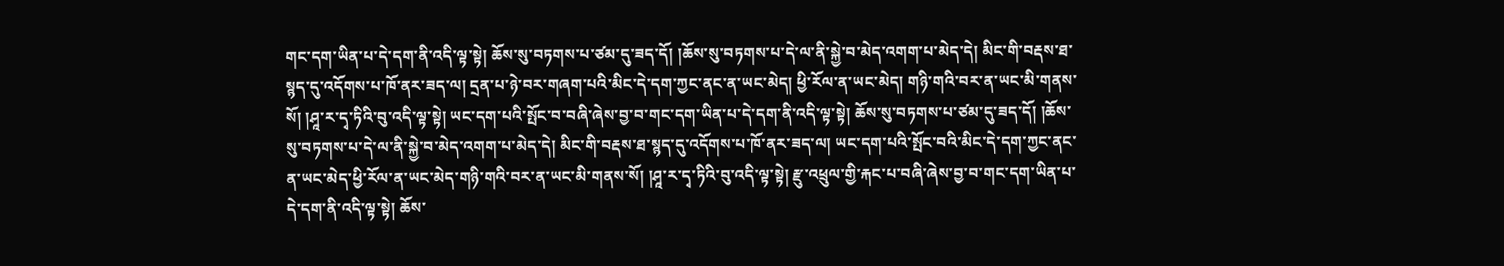གང་དག་ཡིན་པ་དེ་དག་ནི་འདི་ལྟ་སྟེ། ཆོས་སུ་བཏགས་པ་ཙམ་དུ་ཟད་དོ། །ཆོས་སུ་བཏགས་པ་དེ་ལ་ནི་སྐྱེ་བ་མེད་འགག་པ་མེད་དེ། མིང་གི་བརྡས་ཐ་སྙད་དུ་འདོགས་པ་ཁོ་ནར་ཟད་ལ། དྲན་པ་ཉེ་བར་གཞག་པའི་མིང་དེ་དག་ཀྱང་ནང་ན་ཡང་མེད། ཕྱི་རོལ་ན་ཡང་མེད། གཉི་གའི་བར་ན་ཡང་མི་གནས་སོ། །ཤཱ་ར་དྭ་ཏིའི་བུ་འདི་ལྟ་སྟེ། ཡང་དག་པའི་སྤོང་བ་བཞི་ཞེས་བྱ་བ་གང་དག་ཡིན་པ་དེ་དག་ནི་འདི་ལྟ་སྟེ། ཆོས་སུ་བཏགས་པ་ཙམ་དུ་ཟད་དོ། །ཆོས་སུ་བཏགས་པ་དེ་ལ་ནི་སྐྱེ་བ་མེད་འགག་པ་མེད་དེ། མིང་གི་བརྡས་ཐ་སྙད་དུ་འདོགས་པ་ཁོ་ནར་ཟད་ལ། ཡང་དག་པའི་སྤོང་བའི་མིང་དེ་དག་ཀྱང་ནང་ན་ཡང་མེད་ཕྱི་རོལ་ན་ཡང་མེད་གཉི་གའི་བར་ན་ཡང་མི་གནས་སོ། །ཤཱ་ར་དྭ་ཏིའི་བུ་འདི་ལྟ་སྟེ། རྫུ་འཕྲུལ་གྱི་རྐང་པ་བཞི་ཞེས་བྱ་བ་གང་དག་ཡིན་པ་དེ་དག་ནི་འདི་ལྟ་སྟེ། ཆོས་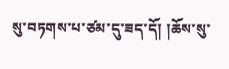སུ་བཏགས་པ་ཙམ་དུ་ཟད་དོ། །ཆོས་སུ་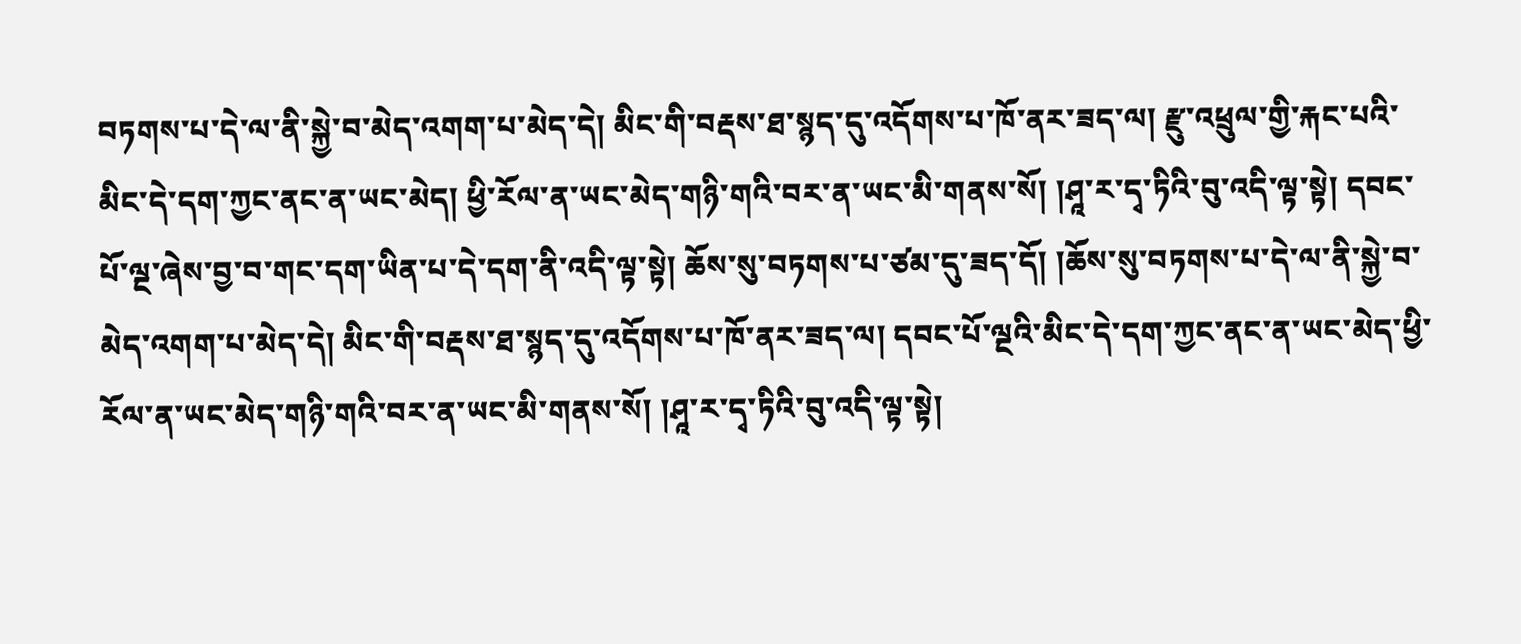བཏགས་པ་དེ་ལ་ནི་སྐྱེ་བ་མེད་འགག་པ་མེད་དེ། མིང་གི་བརྡས་ཐ་སྙད་དུ་འདོགས་པ་ཁོ་ནར་ཟད་ལ། རྫུ་འཕྲུལ་གྱི་རྐང་པའི་མིང་དེ་དག་ཀྱང་ནང་ན་ཡང་མེད། ཕྱི་རོལ་ན་ཡང་མེད་གཉི་གའི་བར་ན་ཡང་མི་གནས་སོ། །ཤཱ་ར་དྭ་ཏིའི་བུ་འདི་ལྟ་སྟེ། དབང་པོ་ལྔ་ཞེས་བྱ་བ་གང་དག་ཡིན་པ་དེ་དག་ནི་འདི་ལྟ་སྟེ། ཆོས་སུ་བཏགས་པ་ཙམ་དུ་ཟད་དོ། །ཆོས་སུ་བཏགས་པ་དེ་ལ་ནི་སྐྱེ་བ་མེད་འགག་པ་མེད་དེ། མིང་གི་བརྡས་ཐ་སྙད་དུ་འདོགས་པ་ཁོ་ནར་ཟད་ལ། དབང་པོ་ལྔའི་མིང་དེ་དག་ཀྱང་ནང་ན་ཡང་མེད་ཕྱི་རོལ་ན་ཡང་མེད་གཉི་གའི་བར་ན་ཡང་མི་གནས་སོ། །ཤཱ་ར་དྭ་ཏིའི་བུ་འདི་ལྟ་སྟེ།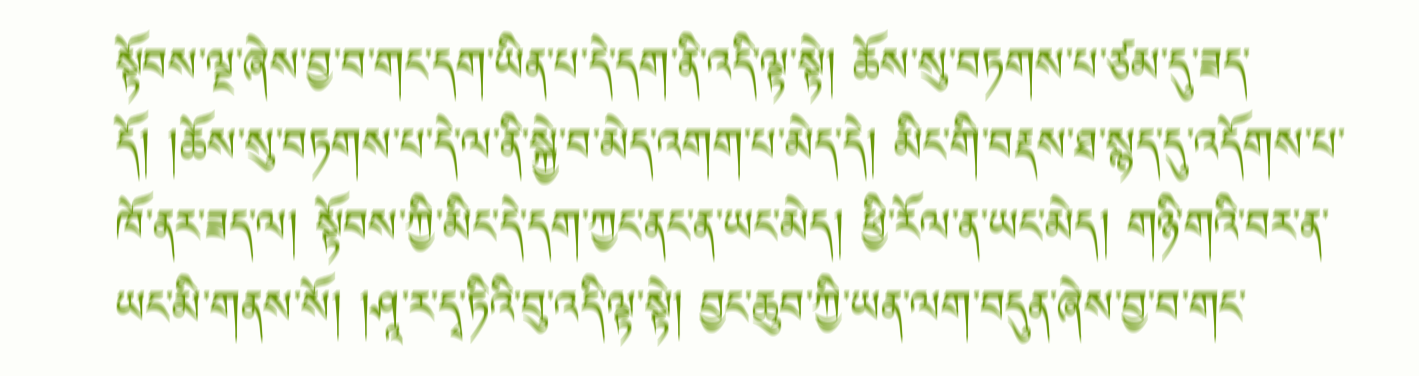སྟོབས་ལྔ་ཞེས་བྱ་བ་གང་དག་ཡིན་པ་དེ་དག་ནི་འདི་ལྟ་སྟེ། ཆོས་སུ་བཏགས་པ་ཙམ་དུ་ཟད་དོ། །ཆོས་སུ་བཏགས་པ་དེ་ལ་ནི་སྐྱེ་བ་མེད་འགག་པ་མེད་དེ། མིང་གི་བརྡས་ཐ་སྙད་དུ་འདོགས་པ་ཁོ་ནར་ཟད་ལ། སྟོབས་ཀྱི་མིང་དེ་དག་ཀྱང་ནང་ན་ཡང་མེད། ཕྱི་རོལ་ན་ཡང་མེད། གཉི་གའི་བར་ན་ཡང་མི་གནས་སོ། །ཤཱ་ར་དྭ་ཏིའི་བུ་འདི་ལྟ་སྟེ། བྱང་ཆུབ་ཀྱི་ཡན་ལག་བདུན་ཞེས་བྱ་བ་གང་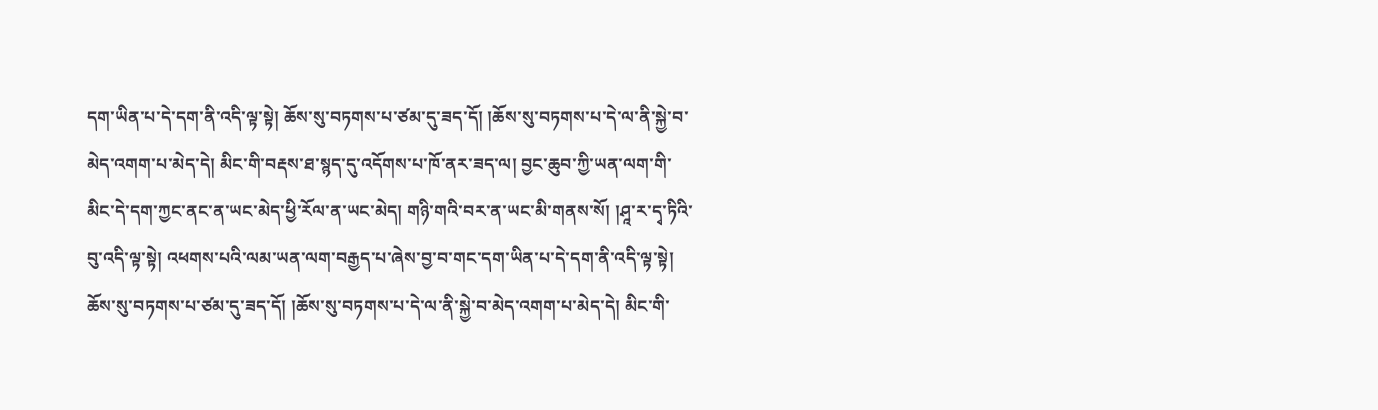དག་ཡིན་པ་དེ་དག་ནི་འདི་ལྟ་སྟེ། ཆོས་སུ་བཏགས་པ་ཙམ་དུ་ཟད་དོ། །ཆོས་སུ་བཏགས་པ་དེ་ལ་ནི་སྐྱེ་བ་མེད་འགག་པ་མེད་དེ། མིང་གི་བརྡས་ཐ་སྙད་དུ་འདོགས་པ་ཁོ་ནར་ཟད་ལ། བྱང་ཆུབ་ཀྱི་ཡན་ལག་གི་མིང་དེ་དག་ཀྱང་ནང་ན་ཡང་མེད་ཕྱི་རོལ་ན་ཡང་མེད། གཉི་གའི་བར་ན་ཡང་མི་གནས་སོ། །ཤཱ་ར་དྭ་ཏིའི་བུ་འདི་ལྟ་སྟེ། འཕགས་པའི་ལམ་ཡན་ལག་བརྒྱད་པ་ཞེས་བྱ་བ་གང་དག་ཡིན་པ་དེ་དག་ནི་འདི་ལྟ་སྟེ། ཆོས་སུ་བཏགས་པ་ཙམ་དུ་ཟད་དོ། །ཆོས་སུ་བཏགས་པ་དེ་ལ་ནི་སྐྱེ་བ་མེད་འགག་པ་མེད་དེ། མིང་གི་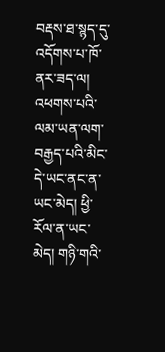བརྡས་ཐ་སྙད་དུ་འདོགས་པ་ཁོ་ནར་ཟད་ལ། འཕགས་པའི་ལམ་ཡན་ལག་བརྒྱད་པའི་མིང་དེ་ཡང་ནང་ན་ཡང་མེད། ཕྱི་རོལ་ན་ཡང་མེད། གཉི་གའི་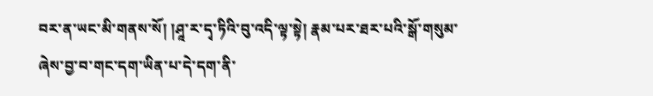བར་ན་ཡང་མི་གནས་སོ། །ཤཱ་ར་དྭ་ཏིའི་བུ་འདི་ལྟ་སྟེ། རྣམ་པར་ཐར་པའི་སྒོ་གསུམ་ཞེས་བྱ་བ་གང་དག་ཡིན་པ་དེ་དག་ནི་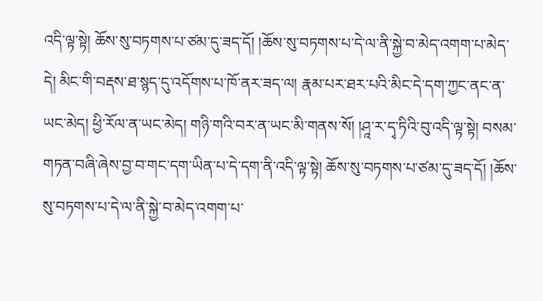འདི་ལྟ་སྟེ། ཆོས་སུ་བཏགས་པ་ཙམ་དུ་ཟད་དོ། །ཆོས་སུ་བཏགས་པ་དེ་ལ་ནི་སྐྱེ་བ་མེད་འགག་པ་མེད་དེ། མིང་གི་བརྡས་ཐ་སྙད་དུ་འདོགས་པ་ཁོ་ནར་ཟད་ལ། རྣམ་པར་ཐར་པའི་མིང་དེ་དག་ཀྱང་ནང་ན་ཡང་མེད། ཕྱི་རོལ་ན་ཡང་མེད། གཉི་གའི་བར་ན་ཡང་མི་གནས་སོ། །ཤཱ་ར་དྭ་ཏིའི་བུ་འདི་ལྟ་སྟེ། བསམ་གཏན་བཞི་ཞེས་བྱ་བ་གང་དག་ཡིན་པ་དེ་དག་ནི་འདི་ལྟ་སྟེ། ཆོས་སུ་བཏགས་པ་ཙམ་དུ་ཟད་དོ། །ཆོས་སུ་བཏགས་པ་དེ་ལ་ནི་སྐྱེ་བ་མེད་འགག་པ་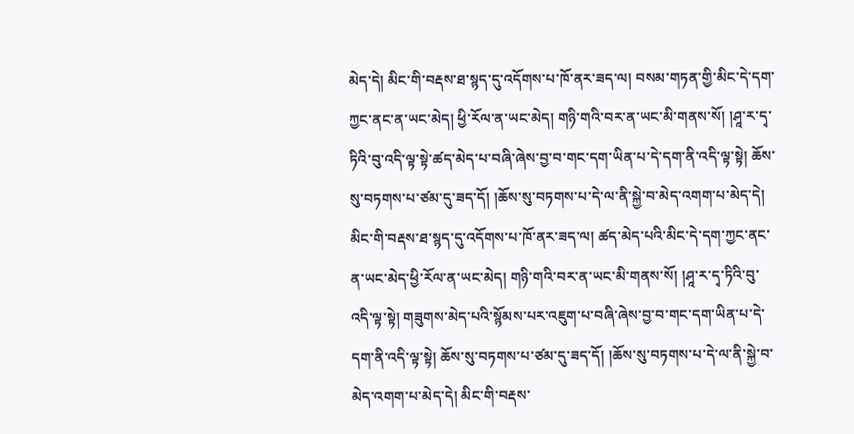མེད་དེ། མིང་གི་བརྡས་ཐ་སྙད་དུ་འདོགས་པ་ཁོ་ནར་ཟད་ལ། བསམ་གཏན་གྱི་མིང་དེ་དག་ཀྱང་ནང་ན་ཡང་མེད། ཕྱི་རོལ་ན་ཡང་མེད། གཉི་གའི་བར་ན་ཡང་མི་གནས་སོ། །ཤཱ་ར་དྭ་ཏིའི་བུ་འདི་ལྟ་སྟེ་ཚད་མེད་པ་བཞི་ཞེས་བྱ་བ་གང་དག་ཡིན་པ་དེ་དག་ནི་འདི་ལྟ་སྟེ། ཆོས་སུ་བཏགས་པ་ཙམ་དུ་ཟད་དོ། །ཆོས་སུ་བཏགས་པ་དེ་ལ་ནི་སྐྱེ་བ་མེད་འགག་པ་མེད་དེ། མིང་གི་བརྡས་ཐ་སྙད་དུ་འདོགས་པ་ཁོ་ནར་ཟད་ལ། ཚད་མེད་པའི་མིང་དེ་དག་ཀྱང་ནང་ན་ཡང་མེད་ཕྱི་རོལ་ན་ཡང་མེད། གཉི་གའི་བར་ན་ཡང་མི་གནས་སོ། །ཤཱ་ར་དྭ་ཏིའི་བུ་འདི་ལྟ་སྟེ། གཟུགས་མེད་པའི་སྙོམས་པར་འཇུག་པ་བཞི་ཞེས་བྱ་བ་གང་དག་ཡིན་པ་དེ་དག་ནི་འདི་ལྟ་སྟེ། ཆོས་སུ་བཏགས་པ་ཙམ་དུ་ཟད་དོ། །ཆོས་སུ་བཏགས་པ་དེ་ལ་ནི་སྐྱེ་བ་མེད་འགག་པ་མེད་དེ། མིང་གི་བརྡས་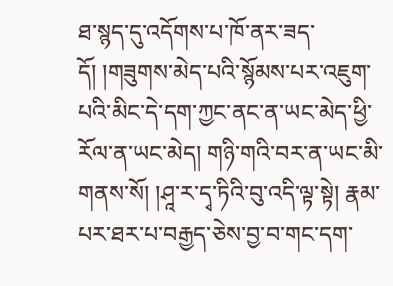ཐ་སྙད་དུ་འདོགས་པ་ཁོ་ནར་ཟད་དོ། །གཟུགས་མེད་པའི་སྙོམས་པར་འཇུག་པའི་མིང་དེ་དག་ཀྱང་ནང་ན་ཡང་མེད་ཕྱི་རོལ་ན་ཡང་མེད། གཉི་གའི་བར་ན་ཡང་མི་གནས་སོ། །ཤཱ་ར་དྭ་ཏིའི་བུ་འདི་ལྟ་སྟེ། རྣམ་པར་ཐར་པ་བརྒྱད་ཅེས་བྱ་བ་གང་དག་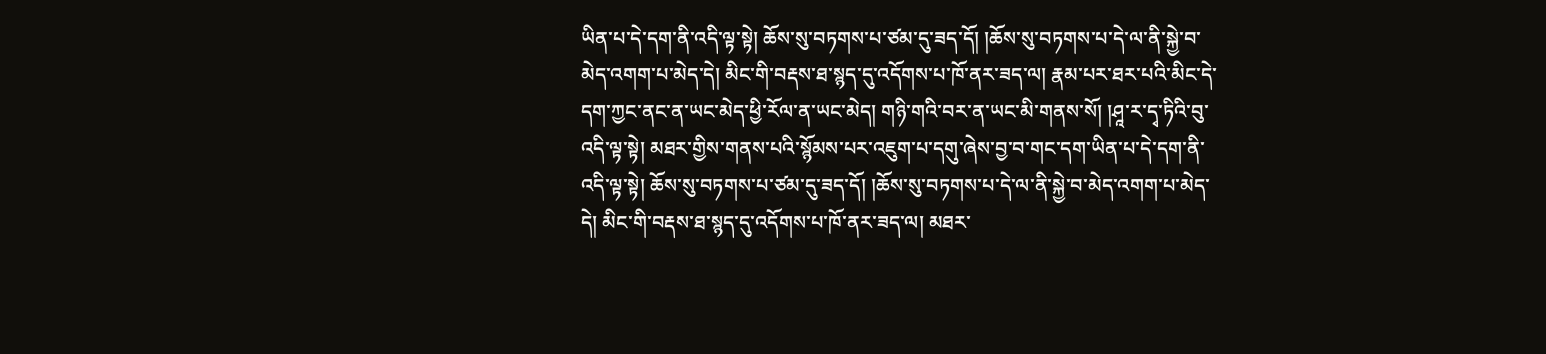ཡིན་པ་དེ་དག་ནི་འདི་ལྟ་སྟེ། ཆོས་སུ་བཏགས་པ་ཙམ་དུ་ཟད་དོ། །ཆོས་སུ་བཏགས་པ་དེ་ལ་ནི་སྐྱེ་བ་མེད་འགག་པ་མེད་དེ། མིང་གི་བརྡས་ཐ་སྙད་དུ་འདོགས་པ་ཁོ་ནར་ཟད་ལ། རྣམ་པར་ཐར་པའི་མིང་དེ་དག་ཀྱང་ནང་ན་ཡང་མེད་ཕྱི་རོལ་ན་ཡང་མེད། གཉི་གའི་བར་ན་ཡང་མི་གནས་སོ། །ཤཱ་ར་དྭ་ཏིའི་བུ་འདི་ལྟ་སྟེ། མཐར་གྱིས་གནས་པའི་སྙོམས་པར་འཇུག་པ་དགུ་ཞེས་བྱ་བ་གང་དག་ཡིན་པ་དེ་དག་ནི་འདི་ལྟ་སྟེ། ཆོས་སུ་བཏགས་པ་ཙམ་དུ་ཟད་དོ། །ཆོས་སུ་བཏགས་པ་དེ་ལ་ནི་སྐྱེ་བ་མེད་འགག་པ་མེད་དེ། མིང་གི་བརྡས་ཐ་སྙད་དུ་འདོགས་པ་ཁོ་ནར་ཟད་ལ། མཐར་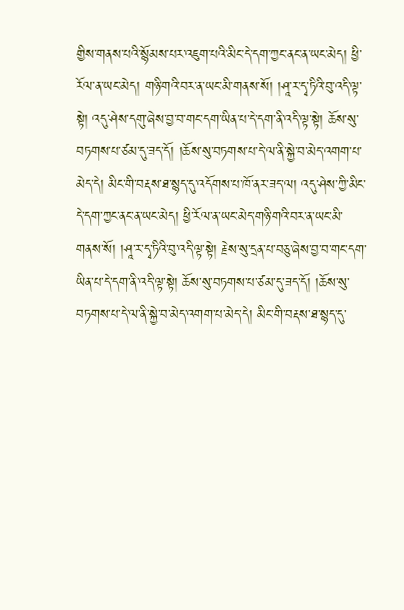གྱིས་གནས་པའི་སྙོམས་པར་འཇུག་པའི་མིང་དེ་དག་ཀྱང་ནང་ན་ཡང་མེད། ཕྱི་རོལ་ན་ཡང་མེད། གཉི་གའི་བར་ན་ཡང་མི་གནས་སོ། །ཤཱ་ར་དྭ་ཏིའི་བུ་འདི་ལྟ་སྟེ། འདུ་ཤེས་དགུ་ཞེས་བྱ་བ་གང་དག་ཡིན་པ་དེ་དག་ནི་འདི་ལྟ་སྟེ། ཆོས་སུ་བཏགས་པ་ཙམ་དུ་ཟད་དོ། །ཆོས་སུ་བཏགས་པ་དེ་ལ་ནི་སྐྱེ་བ་མེད་འགག་པ་མེད་དེ། མིང་གི་བརྡས་ཐ་སྙད་དུ་འདོགས་པ་ཁོ་ནར་ཟད་ལ། འདུ་ཤེས་ཀྱི་མིང་དེ་དག་ཀྱང་ནང་ན་ཡང་མེད། ཕྱི་རོལ་ན་ཡང་མེད་གཉི་གའི་བར་ན་ཡང་མི་གནས་སོ། །ཤཱ་ར་དྭ་ཏིའི་བུ་འདི་ལྟ་སྟེ། རྗེས་སུ་དྲན་པ་བཅུ་ཞེས་བྱ་བ་གང་དག་ཡིན་པ་དེ་དག་ནི་འདི་ལྟ་སྟེ། ཆོས་སུ་བཏགས་པ་ཙམ་དུ་ཟད་དོ། །ཆོས་སུ་བཏགས་པ་དེ་ལ་ནི་སྐྱེ་བ་མེད་འགག་པ་མེད་དེ། མིང་གི་བརྡས་ཐ་སྙད་དུ་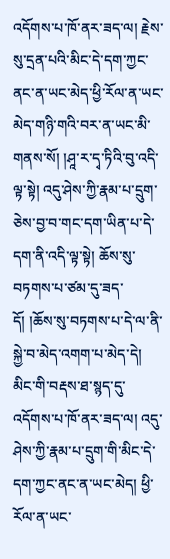འདོགས་པ་ཁོ་ནར་ཟད་ལ། རྗེས་སུ་དྲན་པའི་མིང་དེ་དག་ཀྱང་ནང་ན་ཡང་མེད་ཕྱི་རོལ་ན་ཡང་མེད་གཉི་གའི་བར་ན་ཡང་མི་གནས་སོ། །ཤཱ་ར་དྭ་ཏིའི་བུ་འདི་ལྟ་སྟེ། འདུ་ཤེས་ཀྱི་རྣམ་པ་དྲུག་ཅེས་བྱ་བ་གང་དག་ཡིན་པ་དེ་དག་ནི་འདི་ལྟ་སྟེ། ཆོས་སུ་བཏགས་པ་ཙམ་དུ་ཟད་དོ། །ཆོས་སུ་བཏགས་པ་དེ་ལ་ནི་སྐྱེ་བ་མེད་འགག་པ་མེད་དེ། མིང་གི་བརྡས་ཐ་སྙད་དུ་འདོགས་པ་ཁོ་ནར་ཟད་ལ། འདུ་ཤེས་ཀྱི་རྣམ་པ་དྲུག་གི་མིང་དེ་དག་ཀྱང་ནང་ན་ཡང་མེད། ཕྱི་རོལ་ན་ཡང་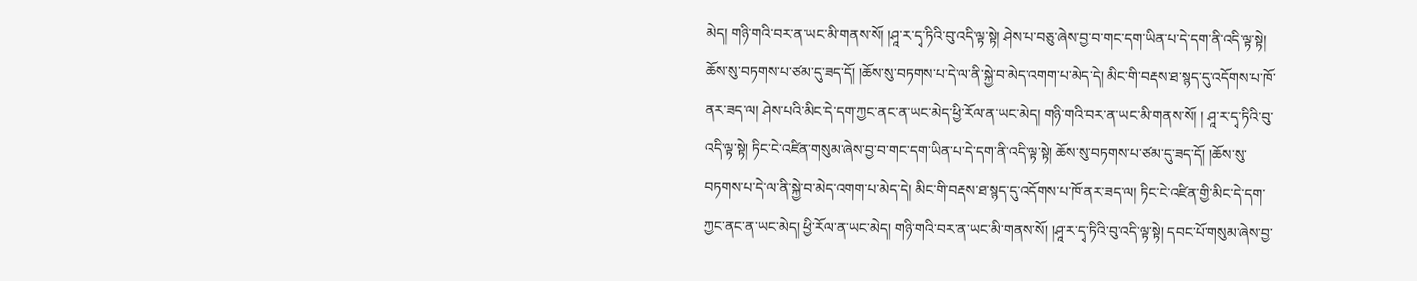མེད། གཉི་གའི་བར་ན་ཡང་མི་གནས་སོ། །ཤཱ་ར་དྭ་ཏིའི་བུ་འདི་ལྟ་སྟེ། ཤེས་པ་བཅུ་ཞེས་བྱ་བ་གང་དག་ཡིན་པ་དེ་དག་ནི་འདི་ལྟ་སྟེ། ཆོས་སུ་བཏགས་པ་ཙམ་དུ་ཟད་དོ། །ཆོས་སུ་བཏགས་པ་དེ་ལ་ནི་སྐྱེ་བ་མེད་འགག་པ་མེད་དེ། མིང་གི་བརྡས་ཐ་སྙད་དུ་འདོགས་པ་ཁོ་ནར་ཟད་ལ། ཤེས་པའི་མིང་དེ་དག་ཀྱང་ནང་ན་ཡང་མེད་ཕྱི་རོལ་ན་ཡང་མེད། གཉི་གའི་བར་ན་ཡང་མི་གནས་སོ། ། ཤཱ་ར་དྭ་ཏིའི་བུ་འདི་ལྟ་སྟེ། ཏིང་ངེ་འཛིན་གསུམ་ཞེས་བྱ་བ་གང་དག་ཡིན་པ་དེ་དག་ནི་འདི་ལྟ་སྟེ། ཆོས་སུ་བཏགས་པ་ཙམ་དུ་ཟད་དོ། །ཆོས་སུ་བཏགས་པ་དེ་ལ་ནི་སྐྱེ་བ་མེད་འགག་པ་མེད་དེ། མིང་གི་བརྡས་ཐ་སྙད་དུ་འདོགས་པ་ཁོ་ནར་ཟད་ལ། ཏིང་ངེ་འཛིན་གྱི་མིང་དེ་དག་ཀྱང་ནང་ན་ཡང་མེད། ཕྱི་རོལ་ན་ཡང་མེད། གཉི་གའི་བར་ན་ཡང་མི་གནས་སོ། །ཤཱ་ར་དྭ་ཏིའི་བུ་འདི་ལྟ་སྟེ། དབང་པོ་གསུམ་ཞེས་བྱ་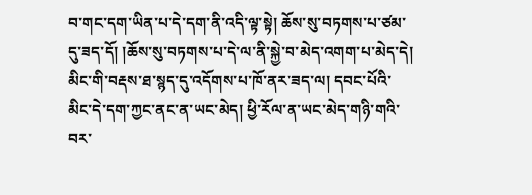བ་གང་དག་ཡིན་པ་དེ་དག་ནི་འདི་ལྟ་སྟེ། ཆོས་སུ་བཏགས་པ་ཙམ་དུ་ཟད་དོ། །ཆོས་སུ་བཏགས་པ་དེ་ལ་ནི་སྐྱེ་བ་མེད་འགག་པ་མེད་དེ། མིང་གི་བརྡས་ཐ་སྙད་དུ་འདོགས་པ་ཁོ་ནར་ཟད་ལ། དབང་པོའི་མིང་དེ་དག་ཀྱང་ནང་ན་ཡང་མེད། ཕྱི་རོལ་ན་ཡང་མེད་གཉི་གའི་བར་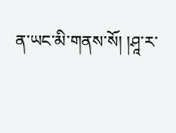ན་ཡང་མི་གནས་སོ། །ཤཱ་ར་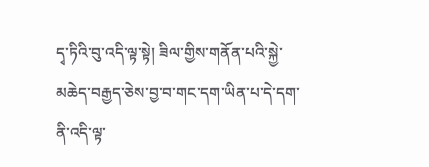དྭ་ཏིའི་བུ་འདི་ལྟ་སྟེ། ཟིལ་གྱིས་གནོན་པའི་སྐྱེ་མཆེད་བརྒྱད་ཅེས་བྱ་བ་གང་དག་ཡིན་པ་དེ་དག་ནི་འདི་ལྟ་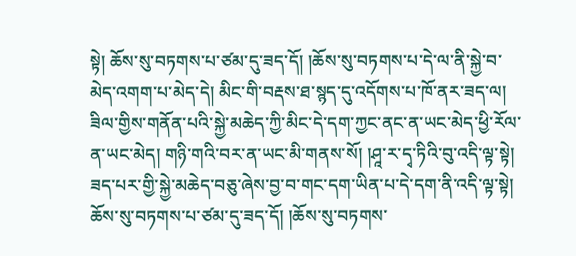སྟེ། ཆོས་སུ་བཏགས་པ་ཙམ་དུ་ཟད་དོ། །ཆོས་སུ་བཏགས་པ་དེ་ལ་ནི་སྐྱེ་བ་མེད་འགག་པ་མེད་དེ། མིང་གི་བརྡས་ཐ་སྙད་དུ་འདོགས་པ་ཁོ་ནར་ཟད་ལ། ཟིལ་གྱིས་གནོན་པའི་སྐྱེ་མཆེད་ཀྱི་མིང་དེ་དག་ཀྱང་ནང་ན་ཡང་མེད་ཕྱི་རོལ་ན་ཡང་མེད། གཉི་གའི་བར་ན་ཡང་མི་གནས་སོ། །ཤཱ་ར་དྭ་ཏིའི་བུ་འདི་ལྟ་སྟེ། ཟད་པར་གྱི་སྐྱེ་མཆེད་བཅུ་ཞེས་བྱ་བ་གང་དག་ཡིན་པ་དེ་དག་ནི་འདི་ལྟ་སྟེ། ཆོས་སུ་བཏགས་པ་ཙམ་དུ་ཟད་དོ། །ཆོས་སུ་བཏགས་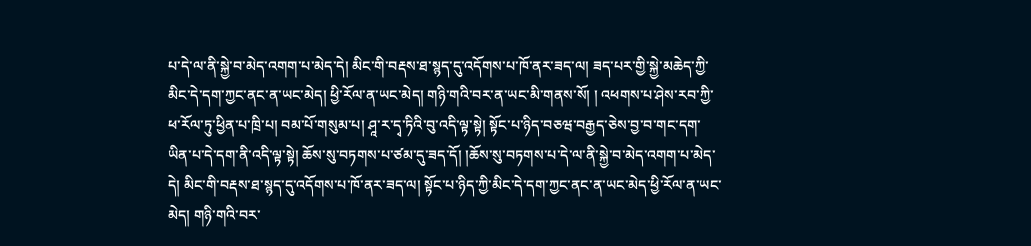པ་དེ་ལ་ནི་སྐྱེ་བ་མེད་འགག་པ་མེད་དེ། མིང་གི་བརྡས་ཐ་སྙད་དུ་འདོགས་པ་ཁོ་ནར་ཟད་ལ། ཟད་པར་གྱི་སྐྱེ་མཆེད་ཀྱི་མིང་དེ་དག་ཀྱང་ནང་ན་ཡང་མེད། ཕྱི་རོལ་ན་ཡང་མེད། གཉི་གའི་བར་ན་ཡང་མི་གནས་སོ། ། འཕགས་པ་ཤེས་རབ་ཀྱི་ཕ་རོལ་ཏུ་ཕྱིན་པ་ཁྲི་པ། བམ་པོ་གསུམ་པ། ཤཱ་ར་དྭ་ཏིའི་བུ་འདི་ལྟ་སྟེ། སྟོང་པ་ཉིད་བཅཝ་བརྒྱད་ཅེས་བྱ་བ་གང་དག་ཡིན་པ་དེ་དག་ནི་འདི་ལྟ་སྟེ། ཆོས་སུ་བཏགས་པ་ཙམ་དུ་ཟད་དོ། །ཆོས་སུ་བཏགས་པ་དེ་ལ་ནི་སྐྱེ་བ་མེད་འགག་པ་མེད་དེ། མིང་གི་བརྡས་ཐ་སྙད་དུ་འདོགས་པ་ཁོ་ནར་ཟད་ལ། སྟོང་པ་ཉིད་ཀྱི་མིང་དེ་དག་ཀྱང་ནང་ན་ཡང་མེད་ཕྱི་རོལ་ན་ཡང་མེད། གཉི་གའི་བར་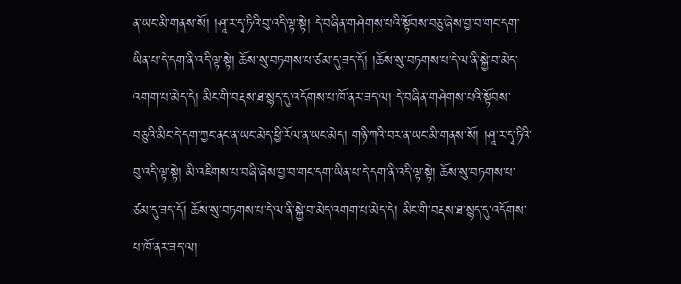ན་ཡང་མི་གནས་སོ། །ཤཱ་ར་དྭ་ཏིའི་བུ་འདི་ལྟ་སྟེ། དེ་བཞིན་གཤེགས་པའི་སྟོབས་བཅུ་ཞེས་བྱ་བ་གང་དག་ཡིན་པ་དེ་དག་ནི་འདི་ལྟ་སྟེ། ཆོས་སུ་བཏགས་པ་ཙམ་དུ་ཟད་དོ། །ཆོས་སུ་བཏགས་པ་དེ་ལ་ནི་སྐྱེ་བ་མེད་འགག་པ་མེད་དེ། མིང་གི་བརྡས་ཐ་སྙད་དུ་འདོགས་པ་ཁོ་ནར་ཟད་ལ། དེ་བཞིན་གཤེགས་པའི་སྟོབས་བཅུའི་མིང་དེ་དག་ཀྱང་ནང་ན་ཡང་མེད་ཕྱི་རོལ་ན་ཡང་མེད། གཉི་ཀའི་བར་ན་ཡང་མི་གནས་སོ། །ཤཱ་ར་དྭ་ཏིའི་བུ་འདི་ལྟ་སྟེ། མི་འཇིགས་པ་བཞི་ཞེས་བྱ་བ་གང་དག་ཡིན་པ་དེ་དག་ནི་འདི་ལྟ་སྟེ། ཆོས་སུ་བཏགས་པ་ཙམ་དུ་ཟད་དོ། ཆོས་སུ་བཏགས་པ་དེ་ལ་ནི་སྐྱེ་བ་མེད་འགག་པ་མེད་དེ། མིང་གི་བརྡས་ཐ་སྙད་དུ་འདོགས་པ་ཁོ་ནར་ཟད་ལ།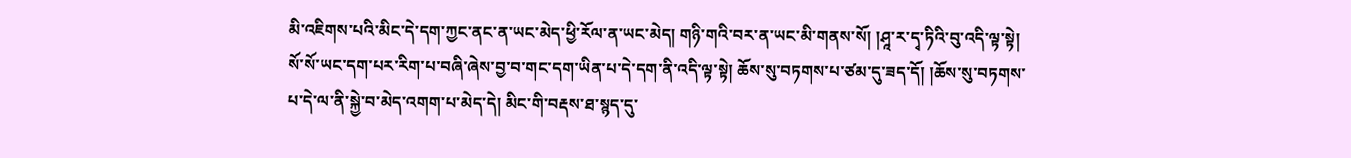མི་འཇིགས་པའི་མིང་དེ་དག་ཀྱང་ནང་ན་ཡང་མེད་ཕྱི་རོལ་ན་ཡང་མེད། གཉི་གའི་བར་ན་ཡང་མི་གནས་སོ། །ཤཱ་ར་དྭ་ཏིའི་བུ་འདི་ལྟ་སྟེ། སོ་སོ་ཡང་དག་པར་རིག་པ་བཞི་ཞེས་བྱ་བ་གང་དག་ཡིན་པ་དེ་དག་ནི་འདི་ལྟ་སྟེ། ཆོས་སུ་བཏགས་པ་ཙམ་དུ་ཟད་དོ། །ཆོས་སུ་བཏགས་པ་དེ་ལ་ནི་སྐྱེ་བ་མེད་འགག་པ་མེད་དེ། མིང་གི་བརྡས་ཐ་སྙད་དུ་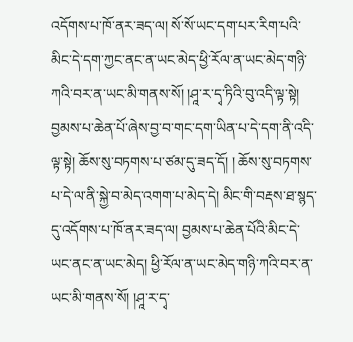འདོགས་པ་ཁོ་ནར་ཟད་ལ། སོ་སོ་ཡང་དག་པར་རིག་པའི་མིང་དེ་དག་ཀྱང་ནང་ན་ཡང་མེད་ཕྱི་རོལ་ན་ཡང་མེད་གཉི་ཀའི་བར་ན་ཡང་མི་གནས་སོ། །ཤཱ་ར་དྭ་ཏིའི་བུ་འདི་ལྟ་སྟེ། བྱམས་པ་ཆེན་པོ་ཞེས་བྱ་བ་གང་དག་ཡིན་པ་དེ་དག་ནི་འདི་ལྟ་སྟེ། ཆོས་སུ་བཏགས་པ་ཙམ་དུ་ཟད་དོ། ། ཆོས་སུ་བཏགས་པ་དེ་ལ་ནི་སྐྱེ་བ་མེད་འགག་པ་མེད་དེ། མིང་གི་བརྡས་ཐ་སྙད་དུ་འདོགས་པ་ཁོ་ནར་ཟད་ལ། བྱམས་པ་ཆེན་པོའི་མིང་དེ་ཡང་ནང་ན་ཡང་མེད། ཕྱི་རོལ་ན་ཡང་མེད་གཉི་ཀའི་བར་ན་ཡང་མི་གནས་སོ། །ཤཱ་ར་དྭ་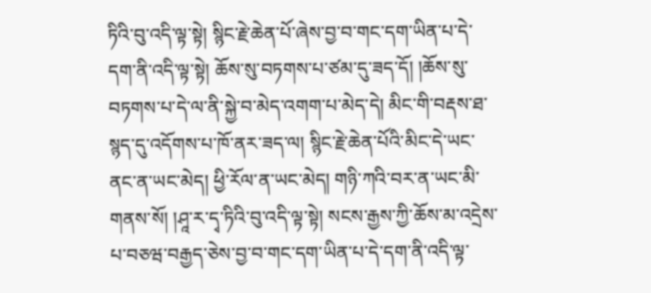ཏིའི་བུ་འདི་ལྟ་སྟེ། སྙིང་རྗེ་ཆེན་པོ་ཞེས་བྱ་བ་གང་དག་ཡིན་པ་དེ་དག་ནི་འདི་ལྟ་སྟེ། ཆོས་སུ་བཏགས་པ་ཙམ་དུ་ཟད་དོ། །ཆོས་སུ་བཏགས་པ་དེ་ལ་ནི་སྐྱེ་བ་མེད་འགག་པ་མེད་དེ། མིང་གི་བརྡས་ཐ་སྙད་དུ་འདོགས་པ་ཁོ་ནར་ཟད་ལ། སྙིང་རྗེ་ཆེན་པོའི་མིང་དེ་ཡང་ནང་ན་ཡང་མེད། ཕྱི་རོལ་ན་ཡང་མེད། གཉི་ཀའི་བར་ན་ཡང་མི་གནས་སོ། །ཤཱ་ར་དྭ་ཏིའི་བུ་འདི་ལྟ་སྟེ། སངས་རྒྱས་ཀྱི་ཆོས་མ་འདྲེས་པ་བཅཝ་བརྒྱད་ཅེས་བྱ་བ་གང་དག་ཡིན་པ་དེ་དག་ནི་འདི་ལྟ་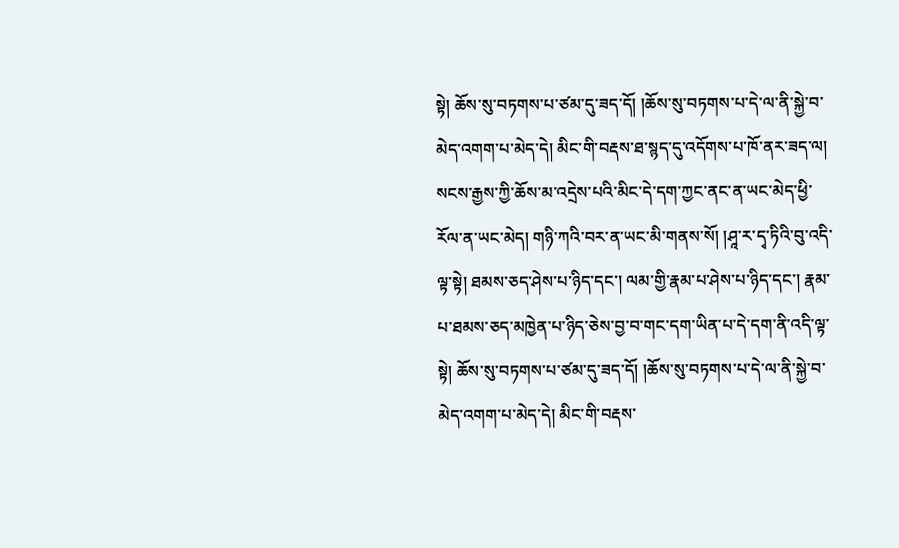སྟེ། ཆོས་སུ་བཏགས་པ་ཙམ་དུ་ཟད་དོ། །ཆོས་སུ་བཏགས་པ་དེ་ལ་ནི་སྐྱེ་བ་མེད་འགག་པ་མེད་དེ། མིང་གི་བརྡས་ཐ་སྙད་དུ་འདོགས་པ་ཁོ་ནར་ཟད་ལ། སངས་རྒྱས་ཀྱི་ཆོས་མ་འདྲེས་པའི་མིང་དེ་དག་ཀྱང་ནང་ན་ཡང་མེད་ཕྱི་རོལ་ན་ཡང་མེད། གཉི་ཀའི་བར་ན་ཡང་མི་གནས་སོ། །ཤཱ་ར་དྭ་ཏིའི་བུ་འདི་ལྟ་སྟེ། ཐམས་ཅད་ཤེས་པ་ཉིད་དང་། ལམ་གྱི་རྣམ་པ་ཤེས་པ་ཉིད་དང་། རྣམ་པ་ཐམས་ཅད་མཁྱེན་པ་ཉིད་ཅེས་བྱ་བ་གང་དག་ཡིན་པ་དེ་དག་ནི་འདི་ལྟ་སྟེ། ཆོས་སུ་བཏགས་པ་ཙམ་དུ་ཟད་དོ། །ཆོས་སུ་བཏགས་པ་དེ་ལ་ནི་སྐྱེ་བ་མེད་འགག་པ་མེད་དེ། མིང་གི་བརྡས་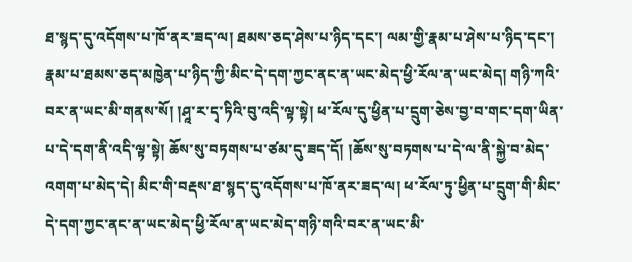ཐ་སྙད་དུ་འདོགས་པ་ཁོ་ནར་ཟད་ལ། ཐམས་ཅད་ཤེས་པ་ཉིད་དང་། ལམ་གྱི་རྣམ་པ་ཤེས་པ་ཉིད་དང་། རྣམ་པ་ཐམས་ཅད་མཁྱེན་པ་ཉིད་ཀྱི་མིང་དེ་དག་ཀྱང་ནང་ན་ཡང་མེད་ཕྱི་རོལ་ན་ཡང་མེད། གཉི་ཀའི་བར་ན་ཡང་མི་གནས་སོ། །ཤཱ་ར་དྭ་ཏིའི་བུ་འདི་ལྟ་སྟེ། ཕ་རོལ་དུ་ཕྱིན་པ་དྲུག་ཅེས་བྱ་བ་གང་དག་ཡིན་པ་དེ་དག་ནི་འདི་ལྟ་སྟེ། ཆོས་སུ་བཏགས་པ་ཙམ་དུ་ཟད་དོ། །ཆོས་སུ་བཏགས་པ་དེ་ལ་ནི་སྐྱེ་བ་མེད་འགག་པ་མེད་དེ། མིང་གི་བརྡས་ཐ་སྙད་དུ་འདོགས་པ་ཁོ་ནར་ཟད་ལ། ཕ་རོལ་ཏུ་ཕྱིན་པ་དྲུག་གི་མིང་དེ་དག་ཀྱང་ནང་ན་ཡང་མེད་ཕྱི་རོལ་ན་ཡང་མེད་གཉི་གའི་བར་ན་ཡང་མི་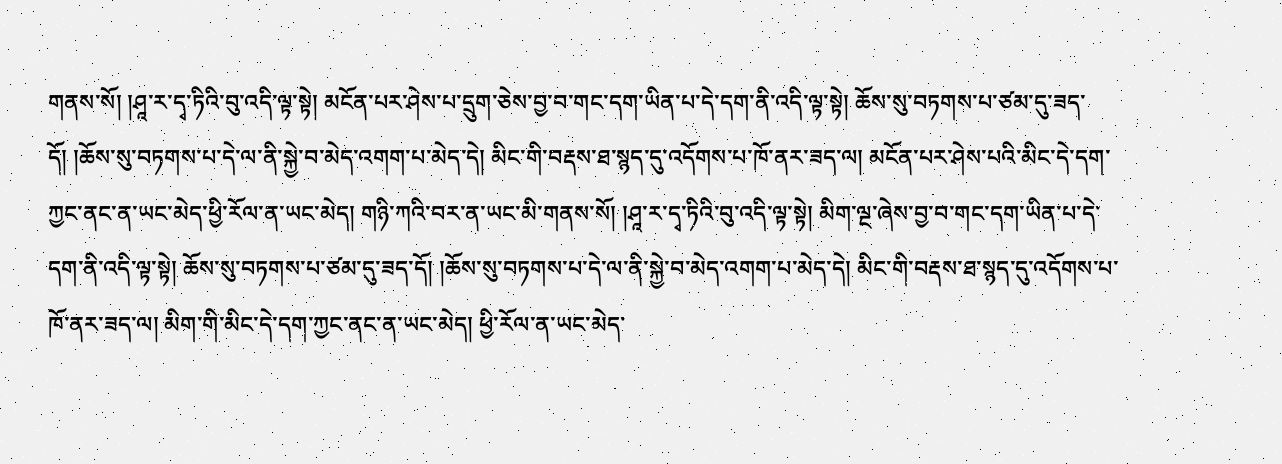གནས་སོ། །ཤཱ་ར་དྭ་ཏིའི་བུ་འདི་ལྟ་སྟེ། མངོན་པར་ཤེས་པ་དྲུག་ཅེས་བྱ་བ་གང་དག་ཡིན་པ་དེ་དག་ནི་འདི་ལྟ་སྟེ། ཆོས་སུ་བཏགས་པ་ཙམ་དུ་ཟད་དོ། །ཆོས་སུ་བཏགས་པ་དེ་ལ་ནི་སྐྱེ་བ་མེད་འགག་པ་མེད་དེ། མིང་གི་བརྡས་ཐ་སྙད་དུ་འདོགས་པ་ཁོ་ནར་ཟད་ལ། མངོན་པར་ཤེས་པའི་མིང་དེ་དག་ཀྱང་ནང་ན་ཡང་མེད་ཕྱི་རོལ་ན་ཡང་མེད། གཉི་ཀའི་བར་ན་ཡང་མི་གནས་སོ། །ཤཱ་ར་དྭ་ཏིའི་བུ་འདི་ལྟ་སྟེ། མིག་ལྔ་ཞེས་བྱ་བ་གང་དག་ཡིན་པ་དེ་དག་ནི་འདི་ལྟ་སྟེ། ཆོས་སུ་བཏགས་པ་ཙམ་དུ་ཟད་དོ། །ཆོས་སུ་བཏགས་པ་དེ་ལ་ནི་སྐྱེ་བ་མེད་འགག་པ་མེད་དེ། མིང་གི་བརྡས་ཐ་སྙད་དུ་འདོགས་པ་ཁོ་ནར་ཟད་ལ། མིག་གི་མིང་དེ་དག་ཀྱང་ནང་ན་ཡང་མེད། ཕྱི་རོལ་ན་ཡང་མེད་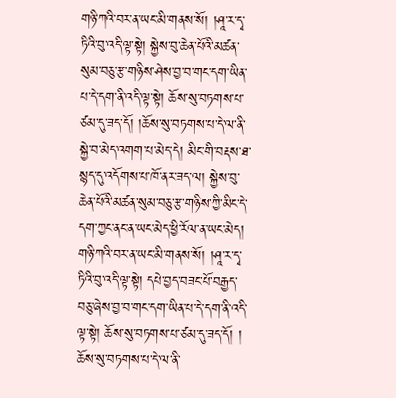གཉི་ཀའི་བར་ན་ཡང་མི་གནས་སོ། །ཤཱ་ར་དྭ་ཏིའི་བུ་འདི་ལྟ་སྟེ། སྐྱེས་བུ་ཆེན་པོའི་མཚན་སུམ་བཅུ་རྩ་གཉིས་ཤེས་བྱ་བ་གང་དག་ཡིན་པ་དེ་དག་ནི་འདི་ལྟ་སྟེ། ཆོས་སུ་བཏགས་པ་ཙམ་དུ་ཟད་དོ། །ཆོས་སུ་བཏགས་པ་དེ་ལ་ནི་སྐྱེ་བ་མེད་འགག་པ་མེད་དེ། མིང་གི་བརྡས་ཐ་སྙད་དུ་འདོགས་པ་ཁོ་ནར་ཟད་ལ། སྐྱེས་བུ་ཆེན་པོའི་མཚན་སུམ་བཅུ་རྩ་གཉིས་ཀྱི་མིང་དེ་དག་ཀྱང་ནང་ན་ཡང་མེད་ཕྱི་རོལ་ན་ཡང་མེད། གཉི་ཀའི་བར་ན་ཡང་མི་གནས་སོ། །ཤཱ་ར་དྭ་ཏིའི་བུ་འདི་ལྟ་སྟེ། དཔེ་བྱད་བཟང་པོ་བརྒྱད་བཅུ་ཞེས་བྱ་བ་གང་དག་ཡིན་པ་དེ་དག་ནི་འདི་ལྟ་སྟེ། ཆོས་སུ་བཏགས་པ་ཙམ་དུ་ཟད་དོ། ། ཆོས་སུ་བཏགས་པ་དེ་ལ་ནི་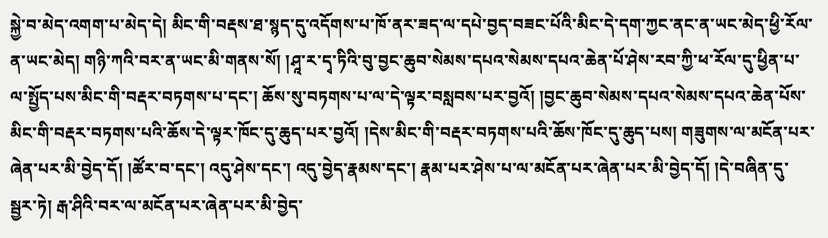སྐྱེ་བ་མེད་འགག་པ་མེད་དེ། མིང་གི་བརྡས་ཐ་སྙད་དུ་འདོགས་པ་ཁོ་ནར་ཟད་ལ་དཔེ་བྱད་བཟང་པོའི་མིང་དེ་དག་ཀྱང་ནང་ན་ཡང་མེད་ཕྱི་རོལ་ན་ཡང་མེད། གཉི་ཀའི་བར་ན་ཡང་མི་གནས་སོ། །ཤཱ་ར་དྭ་ཏིའི་བུ་བྱང་ཆུབ་སེམས་དཔའ་སེམས་དཔའ་ཆེན་པོ་ཤེས་རབ་ཀྱི་ཕ་རོལ་དུ་ཕྱིན་པ་ལ་སྤྱོད་པས་མིང་གི་བརྡར་བཏགས་པ་དང་། ཆོས་སུ་བཏགས་པ་ལ་དེ་ལྟར་བསླབས་པར་བྱའོ། །བྱང་ཆུབ་སེམས་དཔའ་སེམས་དཔའ་ཆེན་པོས་མིང་གི་བརྡར་བཏགས་པའི་ཆོས་དེ་ལྟར་ཁོང་དུ་ཆུད་པར་བྱའོ། །དེས་མིང་གི་བརྡར་བཏགས་པའི་ཆོས་ཁོང་དུ་ཆུད་པས། གཟུགས་ལ་མངོན་པར་ཞེན་པར་མི་བྱེད་དོ། །ཚོར་བ་དང་། འདུ་ཤེས་དང་། འདུ་བྱེད་རྣམས་དང་། རྣམ་པར་ཤེས་པ་ལ་མངོན་པར་ཞེན་པར་མི་བྱེད་དོ། །དེ་བཞིན་དུ་སྦྱར་ཏེ། རྒ་ཤིའི་བར་ལ་མངོན་པར་ཞེན་པར་མི་བྱེད་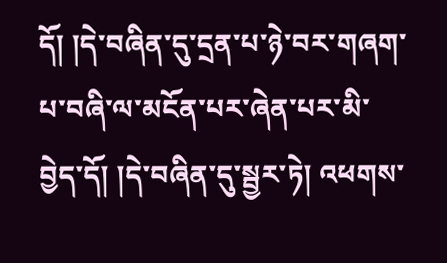དོ། །དེ་བཞིན་དུ་དྲན་པ་ཉེ་བར་གཞག་པ་བཞི་ལ་མངོན་པར་ཞེན་པར་མི་བྱེད་དོ། །དེ་བཞིན་དུ་སྦྱར་ཏེ། འཕགས་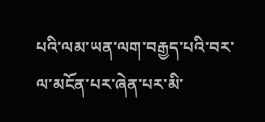པའི་ལམ་ཡན་ལག་བརྒྱད་པའི་བར་ལ་མངོན་པར་ཞེན་པར་མི་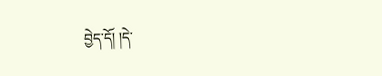བྱེད་དོ། །དེ་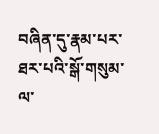བཞིན་དུ་རྣམ་པར་ཐར་པའི་སྒོ་གསུམ་ལ་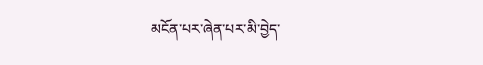མངོན་པར་ཞེན་པར་མི་བྱེད་